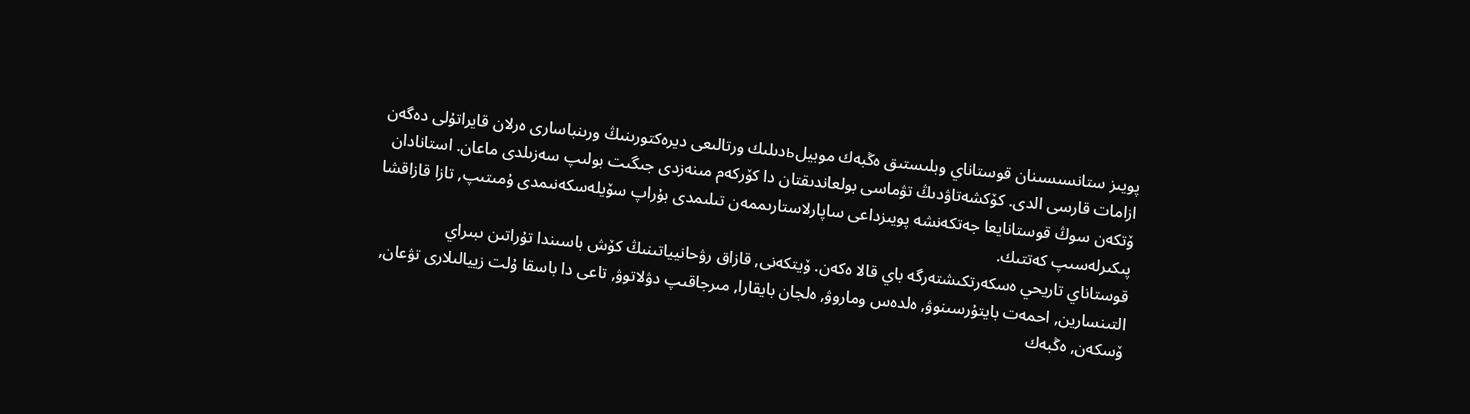پويىز ستانسىسىنان قوستاناي وبلىستىق ەڭبەك موبيلьدىلىك ورتالىعى ديرەكتورىنىڭ ورىنباسارى ەرلان قايراتۇلى دەگەن ازامات قارسى الدى. كۆكشەتاۋدىڭ تۋماسى بولعاندىقتان دا كۆركەم مىنەزدى جىگىت بولىپ سەزىلدى ماعان. استانادان ۆتكەن سوڭ قوستانايعا جەتكەنشە پويىزداعى ساپارلاستارىممەن تىلىمدى بۇراپ سۆيلەسكەنىمدى ۇمىتىپ, تازا قازاقشا پىكىرلەسىپ كەتتىك.
قوستاناي تاريحي ەسكەرتكىشتەرگە باي قالا ەكەن. ۆيتكەنى, قازاق رۋحانيياتىنىڭ كۆش باسىندا تۇراتىن ىبىراي التىنسارين, احمەت بايتۇرسىنوۋ, ەلدەس وماروۋ, ەلجان بايقارا, مىرجاقىپ دۋلاتوۋ, تاعى دا باسقا ۇلت زييالىلارى تۋعان, ۆسكەن, ەڭبەك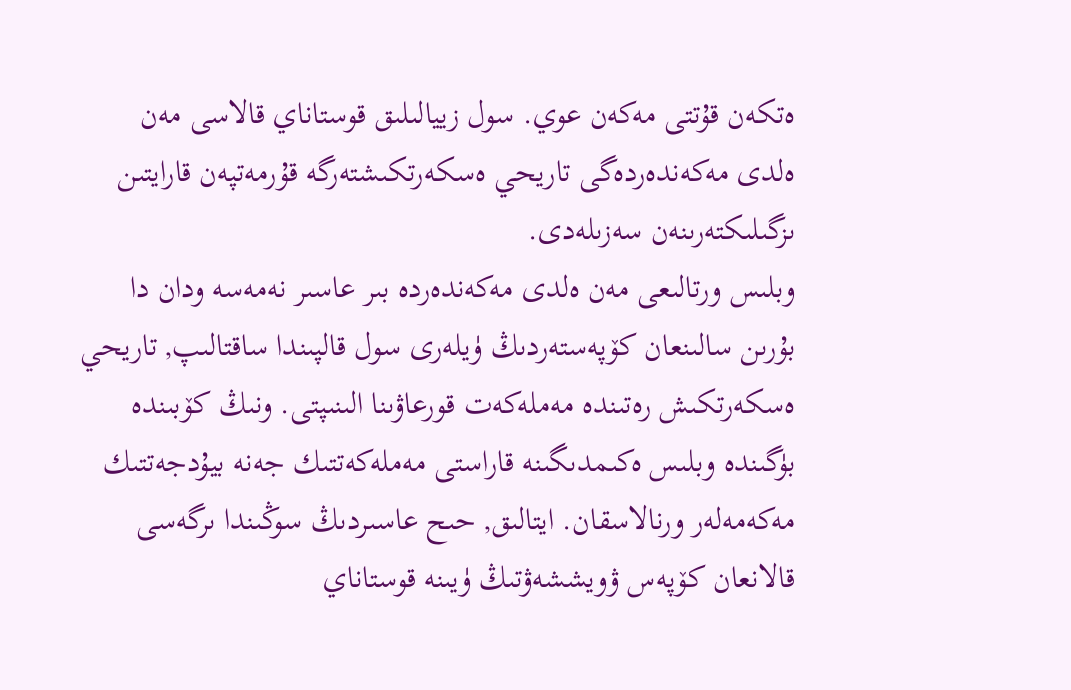ەتكەن قۇتتى مەكەن عوي. سول زييالىلىق قوستاناي قالاسى مەن ەلدى مەكەندەردەگى تاريحي ەسكەرتكىشتەرگە قۇرمەتپەن قارايتىن ىزگىلىكتەرىنەن سەزىلەدى.
وبلىس ورتالىعى مەن ەلدى مەكەندەردە بىر عاسىر نەمەسە ودان دا بۇرىن سالىنعان كۆپەستەردىڭ ۈيلەرى سول قالپىندا ساقتالىپ, تاريحي ەسكەرتكىش رەتىندە مەملەكەت قورعاۋىنا الىنىپتى. ونىڭ كۆبىندە بۈگىندە وبلىس ەكىمدىگىنە قاراستى مەملەكەتتىك جەنە بيۇدجەتتىك مەكەمەلەر ورنالاسقان. ايتالىق, حىح عاسىردىڭ سوڭىندا ىرگەسى قالانعان كۆپەس ۋويششەۋتىڭ ۈيىنە قوستاناي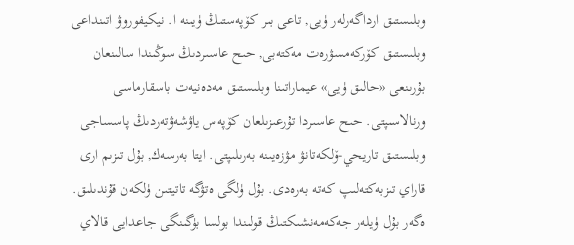وبلىستىق ارداگەرلەر ۈيى, تاعى بىر كۆپەستىڭ ۈيىنە ا. نيكيفوروۋ اتىنداعى وبلىستىق كۆركەمسۋرەت مەكتەبى, حىح عاسىردىڭ سوڭىندا سالىنعان بۇرىنعى «حالىق ۈيى» عيماراتىنا وبلىستىق مەدەنيەت باسقارماسى ورنالاسىپتى. حىح عاسىردا تۇرعىزىلعان كۆپەس ياۋشەۋتەردىڭ پاسساجى وبلىستىق تاريحي-ۆلكەتانۋ مۋزەيىنە بەرىلىپتى. ايتا بەرسەك, بۇل تىزىم ارى قاراي تىزبەكتەلىپ كەتە بەرەدى. بۇل ۈلگى ەتۋگە تاتيتىن ۈلكەن قۇندىلىق. ەگەر بۇل ۈيلەر جەكەمەنشىكتىڭ قولىندا بولسا بۈگىنگى جاعدايى قالاي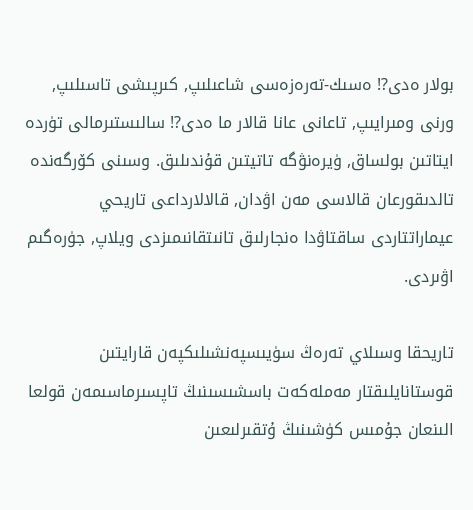بولار ەدى?! ەسىك-تەرەزەسى شاعىلىپ, كىرپىشى تاسىلىپ, ورنى ومىرايىپ, تاعانى عانا قالار ما ەدى?! سالىستىرمالى تۈردە ايتاتىن بولساق, ۈيرەنۋگە تاتيتىن قۇندىلىق. وسىنى كۆرگەندە تالدىقورعان قالاسى مەن اۋدان, قالالارداعى تاريحي عيماراتتاردى ساقتاۋدا ەنجارلىق تانىتقانىمىزدى ويلاپ, جۈرەگىم اۋىردى.

تاريحقا وسىلاي تەرەڭ سۈيىسپەنشىلىكپەن قارايتىن قوستانايلىقتار مەملەكەت باسشىسىنىڭ تاپسىرماسىمەن قولعا الىنعان جۇمىس كۈشىنىڭ ۇتقىرلىعىن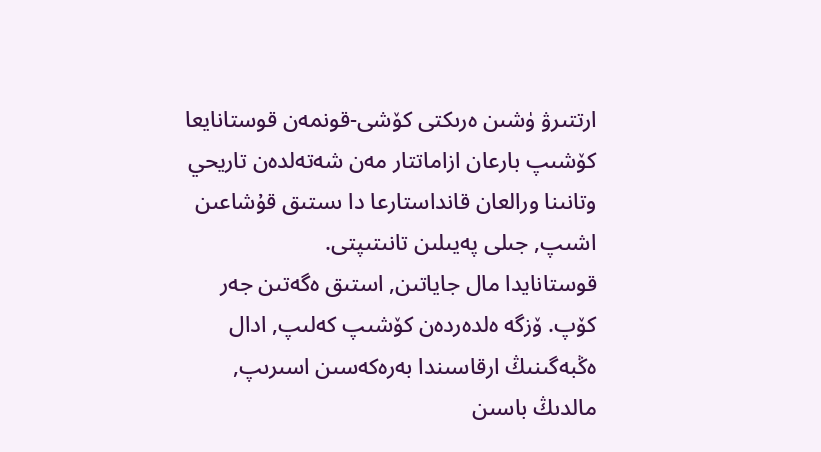ارتتىرۋ ۈشىن ەرىكتى كۆشى-قونمەن قوستانايعا كۆشىپ بارعان ازاماتتار مەن شەتەلدەن تاريحي وتانىنا ورالعان قانداستارعا دا ىستىق قۇشاعىن اشىپ, جىلى پەيىلىن تانىتىپتى.
قوستانايدا مال جاياتىن, استىق ەگەتىن جەر كۆپ. ۆزگە ەلدەردەن كۆشىپ كەلىپ, ادال ەڭبەگىنىڭ ارقاسىندا بەرەكەسىن اسىرىپ, مالدىڭ باسىن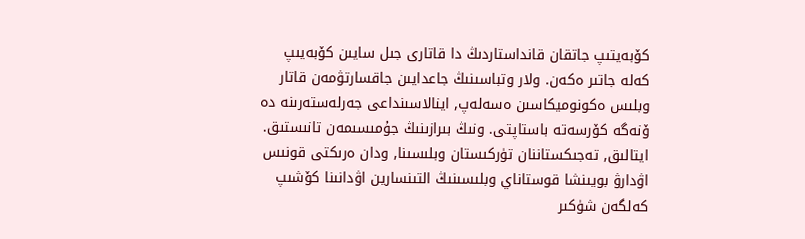كۆبەيتىپ جاتقان قانداستاردىڭ دا قاتارى جىل سايىن كۆبەيىپ كەلە جاتىر ەكەن. ولار وتباسىنىڭ جاعدايىن جاقسارتۋمەن قاتار وبلىس ەكونوميكاسىن ەسەلەپ, اينالاسىنداعى جەرلەستەرىنە دە ۆنەگە كۆرسەتە باستاپتى. ونىڭ بىرازىنىڭ جۇمىسىمەن تانىستىق. ايتالىق, تەجىكستاننان تۈركىستان وبلىسىنا, ودان ەرىكتى قونىس اۋدارۋ بويىنشا قوستاناي وبلىسىنىڭ التىنسارين اۋدانىنا كۆشىپ كەلگەن شۈكىر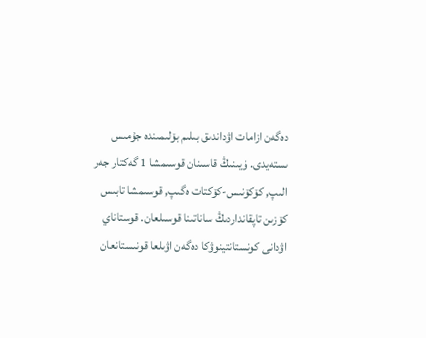دەگەن ازامات اۋداندىق بىلىم بۆلىمىندە جۇمىس ىستەيدى. ۈيىنىڭ قاسىنان قوسىمشا 1 گەكتار جەر الىپ, كۆكۆنىس-كۆكتات ەگىپ, قوسىمشا تابىس كۆزىن تاپقانداردىڭ ساناتىنا قوسىلعان. قوستاناي اۋدانى كونستانتينوۋكا دەگەن اۋىلعا قونىستانعان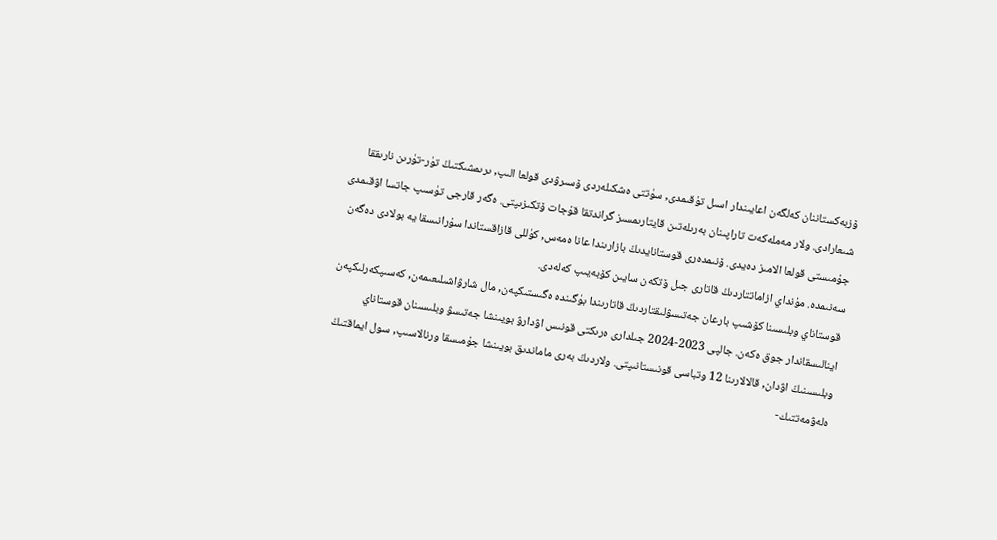ۆزبەكستاننان كەلگەن اعايىندار اسىل تۇقىمدى, سۈتتى ەشكىلەردى ۆسىرۋدى قولعا الىپ, ىرىمشىكتىڭ تۈر-تۈرىن نارىققا شىعارادى. ولار مەملەكەت تاراپىنان بەرىلەتىن قايتارىمسىز گراندتقا قۇجات ۆتكىزىپتى. ەگەر قارجى تۈسىپ جاتسا اۋقىمدى جۇمىستى قولعا الامىز دەيدى. ۆنىمدەرى قوستانايدىڭ بازارىندا عانا ەمەس, كۈللى قازاقستاندا سۇرانىسقا يە بولادى دەگەن سەنىمدە. مۇنداي ازاماتتاردىڭ قاتارى جىل ۆتكەن سايىن كۆبەيىپ كەلەدى.
قوستاناي وبلىسىنا كۆشىپ بارعان جەتىسۋلىقتاردىڭ قاتارىندا بۈگىندە ەگىستىكپەن, مال شارۋاشىلىعىمەن, كەسىپكەرلىكپەن اينالىسقاندار جوق ەكەن. جالپى 2023-2024 جىلدارى ەرىكتى قونىس اۋدارۋ بويىنشا جەتىسۋ وبلىسىنان قوستاناي وبلىسىنىڭ اۋدان, قالالارىنا 12 وتباسى قونىستانىپتى. ولاردىڭ بەرى ماماندىق بويىنشا جۇمىسقا ورنالاسىپ, سول ايماقتىڭ ەلەۋمەتتىك-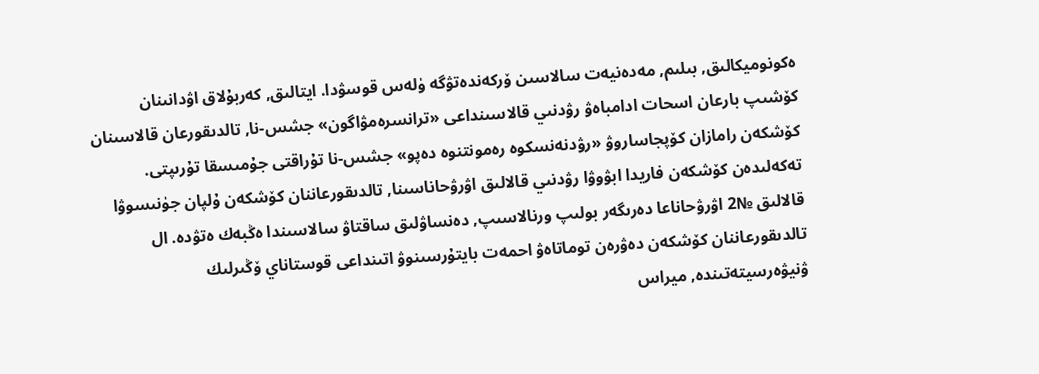ەكونوميكالىق, بىلىم, مەدەنيەت سالاسىن ۆركەندەتۋگە ۈلەس قوسۋدا. ايتالىق, كەربۇلاق اۋدانىنان كۆشىپ بارعان اسحات ادامباەۋ رۋدنىي قالاسىنداعى «ترانسرەمۋاگون» جشس-نا, تالدىقورعان قالاسىنان كۆشكەن رامازان كۆپجاساروۋ «رۋدنەنسكوە رەمونتنوە دەپو» جشس-نا تۇراقتى جۇمىسقا تۇرىپتى. تەكەلىدەن كۆشكەن فاريدا ابۋوۋا رۋدنىي قالالىق اۋرۋحاناسىنا, تالدىقورعاننان كۆشكەن ۇلپان جۈنىسوۋا قالالىق №2 اۋرۋحاناعا دەرىگەر بولىپ ورنالاسىپ, دەنساۋلىق ساقتاۋ سالاسىندا ەڭبەك ەتۋدە. ال تالدىقورعاننان كۆشكەن دەۋرەن توماتاەۋ احمەت بايتۇرسىنوۋ اتىنداعى قوستاناي ۆڭىرلىك ۋنيۋەرسيتەتىندە, ميراس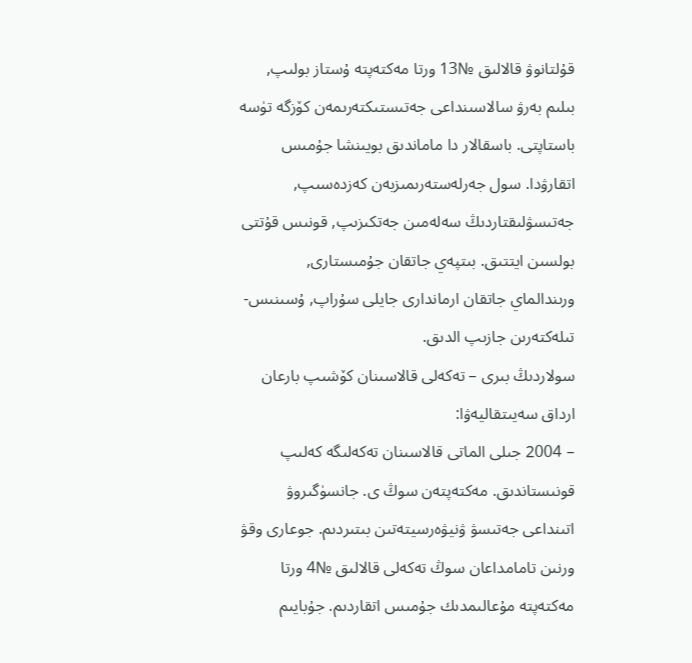قۇلتانوۋ قالالىق №13 ورتا مەكتەپتە ۇستاز بولىپ, بىلىم بەرۋ سالاسىنداعى جەتىستىكتەرىمەن كۆزگە تۈسە باستاپتى. باسقالار دا ماماندىق بويىنشا جۇمىس اتقارۋدا. سول جەرلەستەرىمىزبەن كەزدەسىپ, جەتىسۋلىقتاردىڭ سەلەمىن جەتكىزىپ, قونىس قۇتتى بولسىن ايتتىق. بىتپەي جاتقان جۇمىستارى, ورىندالماي جاتقان ارماندارى جايلى سۇراپ, ۇسىنىس-تىلەكتەرىن جازىپ الدىق.
سولاردىڭ بىرى – تەكەلى قالاسىنان كۆشىپ بارعان ارداق سەيىتقاليەۋا:
– 2004 جىلى الماتى قالاسىنان تەكەلىگە كەلىپ قونىستاندىق. مەكتەپتەن سوڭ ى. جانسۈگىروۋ اتىنداعى جەتىسۋ ۋنيۋەرسيتەتىن بىتىردىم. جوعارى وقۋ ورنىن تامامداعان سوڭ تەكەلى قالالىق №4 ورتا مەكتەپتە مۇعالىمدىك جۇمىس اتقاردىم. جۇبايىم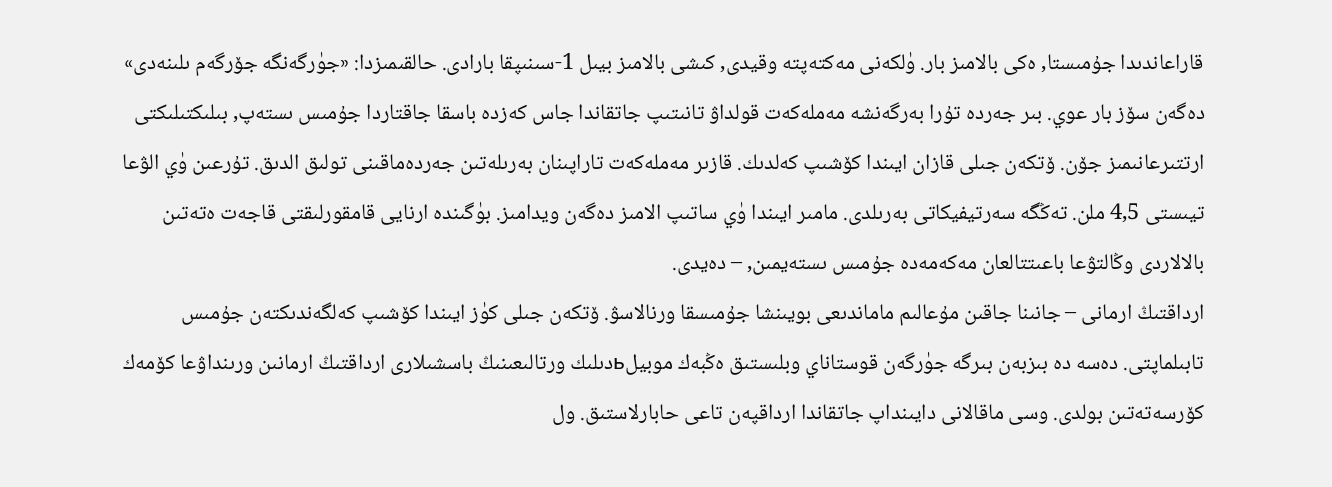قاراعاندىدا جۇمىستا, ەكى بالامىز بار. ۈلكەنى مەكتەپتە وقيدى, كىشى بالامىز بيىل 1-سىنىپقا بارادى. حالقىمىزدا: «جۈرگەنگە جۆرگەم ىلىنەدى» دەگەن سۆز بار عوي. بىر جەردە تۇرا بەرگەنشە مەملەكەت قولداۋ تانىتىپ جاتقاندا جاس كەزدە باسقا جاقتاردا جۇمىس ىستەپ, بىلىكتىلىكتى ارتتىرعانىمىز جۆن. ۆتكەن جىلى قازان ايىندا كۆشىپ كەلدىك. قازىر مەملەكەت تاراپىنان بەرىلەتىن جەردەماقىنى تولىق الدىق. تۇرعىن ۈي الۋعا تيىستى 4,5 ملن. تەڭگە سەرتيفيكاتى بەرىلدى. مامىر ايىندا ۈي ساتىپ الامىز دەگەن ويدامىز. بۈگىندە ارنايى قامقورلىقتى قاجەت ەتەتىن بالالاردى وڭالتۋعا باعىتتالعان مەكەمەدە جۇمىس ىستەيمىن, – دەيدى.
ارداقتىڭ ارمانى – جانىنا جاقىن مۇعالىم ماماندىعى بويىنشا جۇمىسقا ورنالاسۋ. ۆتكەن جىلى كۈز ايىندا كۆشىپ كەلگەندىكتەن جۇمىس تابىلماپتى. دەسە دە بىزبەن بىرگە جۈرگەن قوستاناي وبلىستىق ەڭبەك موبيلьدىلىك ورتالىعىنىڭ باسشىلارى ارداقتىڭ ارمانىن ورىنداۋعا كۆمەك كۆرسەتەتىن بولدى. وسى ماقالانى دايىنداپ جاتقاندا ارداقپەن تاعى حابارلاستىق. ول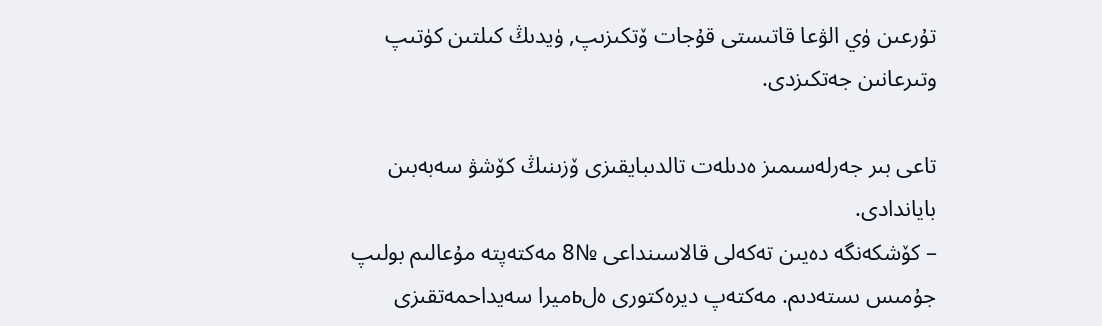تۇرعىن ۈي الۋعا قاتىستى قۇجات ۆتكىزىپ, ۈيدىڭ كىلتىن كۈتىپ وتىرعانىن جەتكىزدى.

تاعى بىر جەرلەسىمىز ەدىلەت تالدىبايقىزى ۆزىنىڭ كۆشۋ سەبەبىن باياندادى.
– كۆشكەنگە دەيىن تەكەلى قالاسىنداعى №8 مەكتەپتە مۇعالىم بولىپ جۇمىس ىستەدىم. مەكتەپ ديرەكتورى ەلьميرا سەيداحمەتقىزى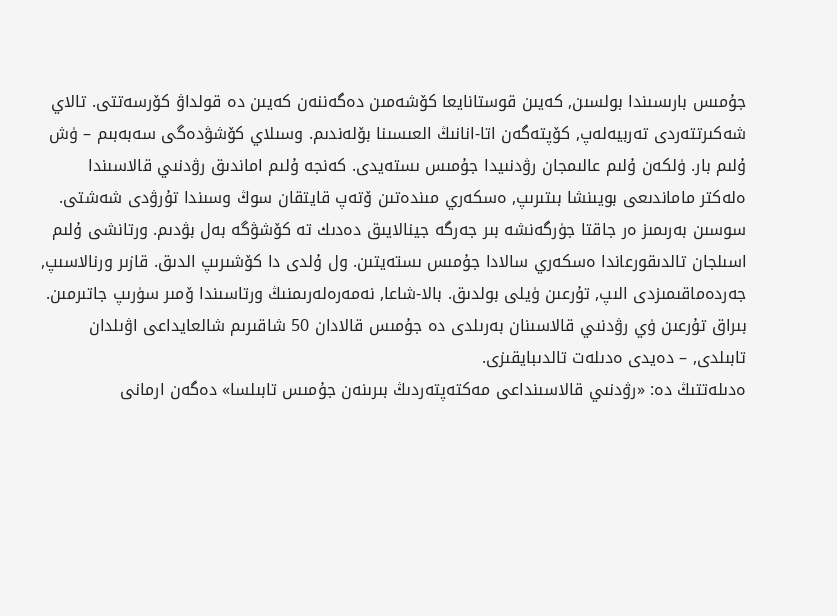جۇمىس بارىسىندا بولسىن, كەيىن قوستانايعا كۆشەمىن دەگەننەن كەيىن دە قولداۋ كۆرسەتتى. تالاي شەكىرتتەردى تەربيەلەپ, كۆپتەگەن اتا-انانىڭ العىسىنا بۆلەندىم. وسىلاي كۆشۋدەگى سەبەبىم – ۈش ۇلىم بار. ۈلكەن ۇلىم عالىمجان رۋدنىيدا جۇمىس ىستەيدى. كەنجە ۇلىم اماندىق رۋدنىي قالاسىندا ەلەكتر ماماندىعى بويىنشا بىتىرىپ, ەسكەري مىندەتىن ۆتەپ قايتقان سوڭ وسىندا تۇرۋدى شەشتى. سوسىن بەرىمىز ەر جاقتا جۈرگەنشە بىر جەرگە جينالايىق دەدىك تە كۆشۋگە بەل بۋدىم. ورتانشى ۇلىم اسىلجان تالدىقورعاندا ەسكەري سالادا جۇمىس ىستەيتىن. ول ۇلدى دا كۆشىرىپ الدىق. قازىر ورنالاسىپ, جەردەماقىمىزدى الىپ, تۇرعىن ۈيلى بولدىق. بالا-شاعا, نەمەرەلەرىمنىڭ ورتاسىندا ۆمىر سۈرىپ جاتىرمىن. بىراق تۇرعىن ۈي رۋدنىي قالاسىنان بەرىلدى دە جۇمىس قالادان 50 شاقىرىم شالعايداعى اۋىلدان تابىلدى, – دەيدى ەدىلەت تالدىبايقىزى.
ەدىلەتتىڭ دە: «رۋدنىي قالاسىنداعى مەكتەپتەردىڭ بىرىنەن جۇمىس تابىلسا» دەگەن ارمانى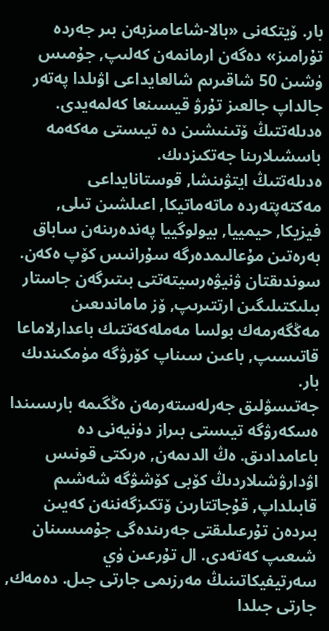بار. ۆيتكەنى «بالا-شاعامىزبەن بىر جەردە تۇرامىز» دەگەن ارمانمەن كەلىپ, جۇمىس ۈشىن 50 شاقىرىم شالعايداعى اۋىلدا پەتەر جالداپ جالعىز تۇرۋ قيسىنعا كەلمەيدى. ەدىلەتتىڭ ۆتىنىشىن دە تيىستى مەكەمە باسشىلارىنا جەتكىزدىك.
ەدىلەتتىڭ ايتۋىنشا, قوستانايداعى مەكتەپتەردە ماتەماتيكا, اعىلشىن تىلى, فيزيكا, حيمييا, بيولوگييا پەندەرىنەن ساباق بەرەتىن مۇعالىمدەرگە سۇرانىس كۆپ ەكەن. سوندىقتان ۋنيۋەرسيتەتتى بىتىرگەن جاستار بىلىكتىلىگىن ارتتىرىپ, ۆز ماماندىعىن مەڭگەرمەك بولسا مەملەكەتتىك باعدارلاماعا قاتىسىپ, باعىن سىناپ كۆرۋگە مۈمكىندىك بار.
جەتىسۋلىق جەرلەستەرمەن ەڭگىمە بارىسىندا ەسكەرۋگە تيىستى بىراز دۈنيەنى دە باعامدادىق. ەڭ الدىمەن, ەرىكتى قونىس اۋدارۋشىلاردىڭ كۆبى كۆشۋگە شەشىم قابىلداپ, قۇجاتتارىن ۆتكىزگەننەن كەيىن بىردەن تۇرعىلىقتى جەرىندەگى جۇمىسىنان شىعىپ كەتەدى. ال تۇرعىن ۈي سەرتيفيكاتىنىڭ مەرزىمى جارتى جىل. دەمەك, جارتى جىلدا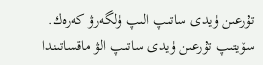تۇرعىن ۈيدى ساتىپ الىپ ۈلگەرۋ كەرەك. سۆيتىپ تۇرعىن ۈيدى ساتىپ الۋ ماقساتىندا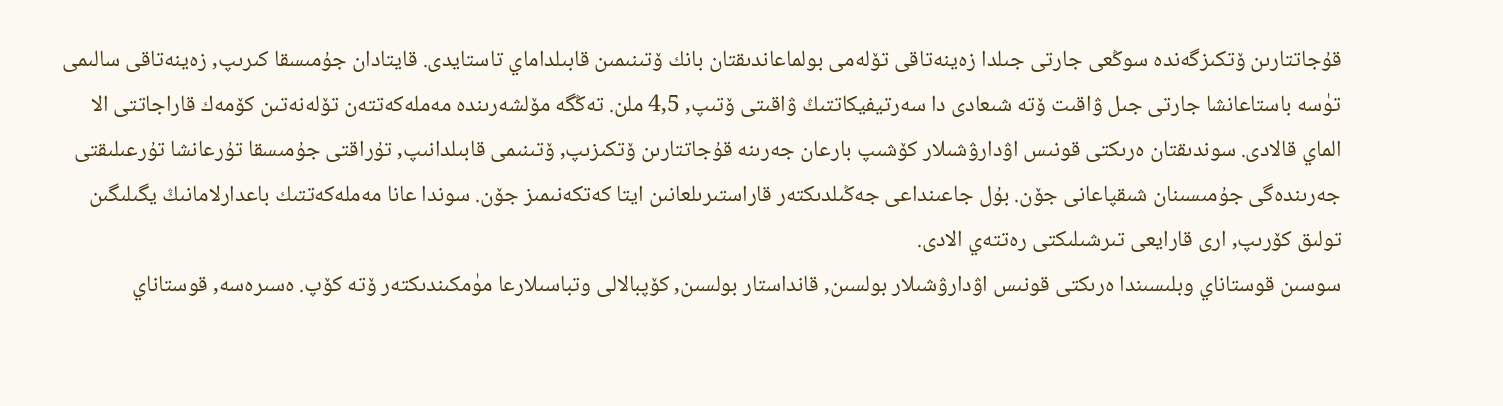قۇجاتتارىن ۆتكىزگەندە سوڭعى جارتى جىلدا زەينەتاقى تۆلەمى بولماعاندىقتان بانك ۆتىنىمىن قابىلداماي تاستايدى. قايتادان جۇمىسقا كىرىپ, زەينەتاقى سالىمى تۈسە باستاعانشا جارتى جىل ۋاقىت ۆتە شىعادى دا سەرتيفيكاتتىڭ ۋاقىتى ۆتىپ, 4,5 ملن. تەڭگە مۆلشەرىندە مەملەكەتتەن تۆلەنەتىن كۆمەك قاراجاتتى الا الماي قالادى. سوندىقتان ەرىكتى قونىس اۋدارۋشىلار كۆشىپ بارعان جەرىنە قۇجاتتارىن ۆتكىزىپ, ۆتىنىمى قابىلدانىپ, تۇراقتى جۇمىسقا تۇرعانشا تۇرعىلىقتى جەرىندەگى جۇمىسىنان شىقپاعانى جۆن. بۇل جاعىنداعى جەڭىلدىكتەر قاراستىرىلعانىن ايتا كەتكەنىمىز جۆن. سوندا عانا مەملەكەتتىك باعدارلامانىڭ يگىلىگىن تولىق كۆرىپ, ارى قارايعى تىرشىلىكتى رەتتەي الادى.
سوسىن قوستاناي وبلىسىندا ەرىكتى قونىس اۋدارۋشىلار بولسىن, قانداستار بولسىن, كۆپبالالى وتباسىلارعا مۈمكىندىكتەر ۆتە كۆپ. ەسىرەسە, قوستاناي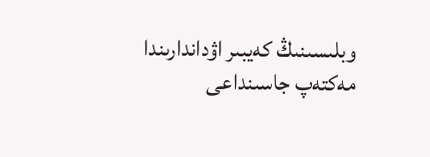وبلىسىنىڭ كەيبىر اۋداندارىندا مەكتەپ جاسىنداعى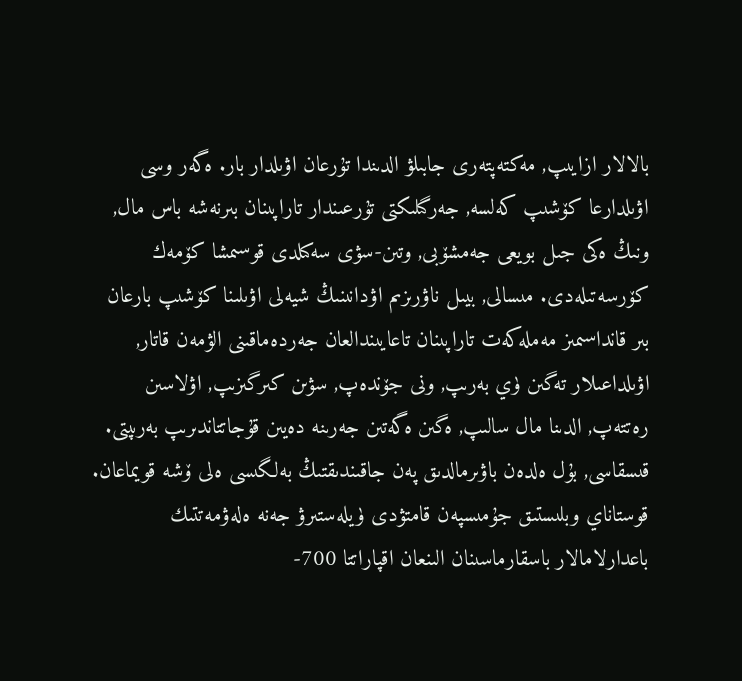بالالار ازايىپ, مەكتەپتەرى جابىلۋ الدىندا تۇرعان اۋىلدار بار. ەگەر وسى اۋىلدارعا كۆشىپ كەلسە, جەرگىلىكتى تۇرعىندار تاراپىنان بىرنەشە باس مال, ونىڭ ەكى جىل بويعى جەمشۆبى, وتىن-سۋى سەكىلدى قوسىمشا كۆمەك كۆرسەتىلەدى. مىسالى, بيىل ناۋرىزىم اۋدانىنىڭ شيەلى اۋىلىنا كۆشىپ بارعان بىر قانداسىمىز مەملەكەت تاراپىنان تاعايىندالعان جەردەماقىنى الۋمەن قاتار, اۋىلداعىلار تەگىن ۈي بەرىپ, ونى جۆندەپ, سۋىن كىرگىزىپ, اۋلاسىن رەتتەپ, الدىنا مال سالىپ, ەگىن ەگەتىن جەرىنە دەيىن قۇجاتتاندىرىپ بەرىپتى. قىسقاسى, بۇل ەلدەن باۋىرمالدىق پەن جاقىندىقتىڭ بەلگىسى ەلى ۆشە قويماعان.
قوستاناي وبلىستىق جۇمىسپەن قامتۋدى ۈيلەستىرۋ جەنە ەلەۋمەتتىك باعدارلامالار باسقارماسىنان الىنعان اقپاراتتا 700-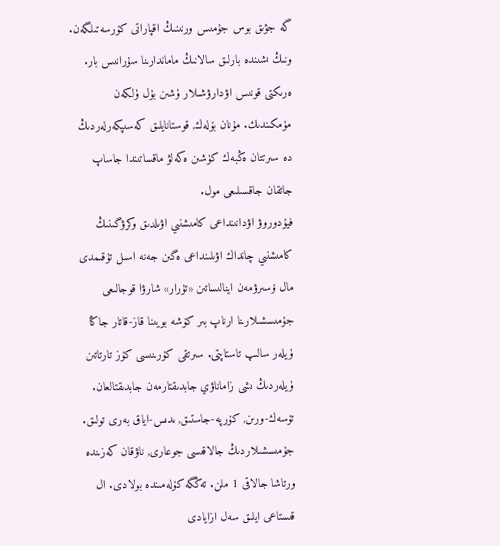گە جۋىق بوس جۇمىس ورنىنىڭ اقپاراتى كۆرسەتىلگەن. ونىڭ ىشىندە بارلىق سالانىڭ ماماندارىنا سۇرانىس بار. ەرىكتى قونىس اۋدارۋشىلار ۈشىن بۇل ۈلكەن مۈمكىندىك. مۇنان بۆلەك, قوستانايلىق كەسىپكەرلەردىڭ دە سىرتتان ەڭبەك كۈشىن ەكەلۋ ماقساتىندا جاساپ جاتقان جاقسىلىعى مول.
فيۇدوروۋ اۋدانىنداعى كامىشنىي اۋىلدىق وكرۋگىنىڭ كامىشنىي چانداك اۋىلىنداعى ەگىن جەنە اسىل تۇقىمدى مال ۆسىرۋمەن اينالىساتىن «تۇرار» شارۋا قوجالىعى جۇمىسشىلارىنا ارناپ بىر كۆشە بويىنا قاز-قاتار جاڭا ۈيلەر سالىپ تاستاپتى. سىرتقى كۆرىنىسى كۆز تارتاتىن ۈيلەردىڭ ىشى زاماناۋي جابدىقتارمەن جابدىقتالعان. تۆسەك-ورىن, كۆرپە-جاستىق, ىدىس-اياق بەرى تولىق. جۇمىسشىلاردىڭ جالاقىسى جوعارى, ناۋقان كەزىندە ورتاشا جالاقى 1 ملن. تەڭگە كۆلەمىندە بولادى. ال قىستاعى ايلىق سەل ازايادى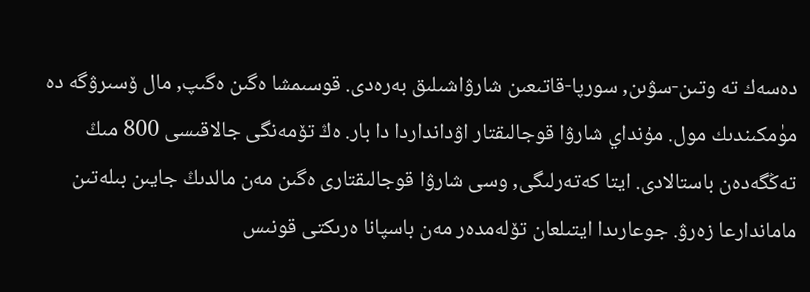دەسەك تە وتىن-سۋىن, سورپا-قاتىعىن شارۋاشىلىق بەرەدى. قوسىمشا ەگىن ەگىپ, مال ۆسىرۋگە دە مۈمكىندىك مول. مۇنداي شارۋا قوجالىقتار اۋدانداردا دا بار. ەڭ تۆمەنگى جالاقىسى 800 مىڭ تەڭگەدەن باستالادى. ايتا كەتەرلىگى, وسى شارۋا قوجالىقتارى ەگىن مەن مالدىڭ جايىن بىلەتىن ماماندارعا زەرۋ. جوعارىدا ايتىلعان تۆلەمدەر مەن باسپانا ەرىكتى قونىس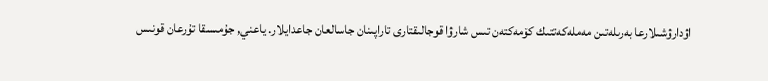اۋدارۋشىلارعا بەرىلەتىن مەملەكەتتىك كۆمەكتەن تىس شارۋا قوجالىقتارى تاراپىنان جاسالعان جاعدايلار. ياعني, جۇمىسقا تۇرعان قونىس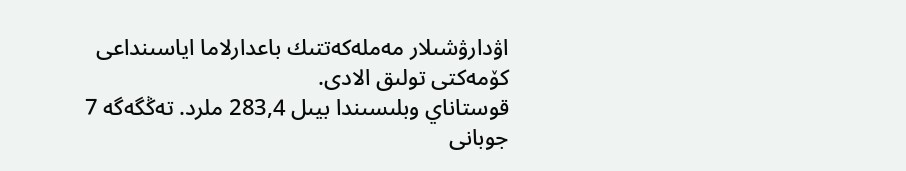اۋدارۋشىلار مەملەكەتتىك باعدارلاما اياسىنداعى كۆمەكتى تولىق الادى.
قوستاناي وبلىسىندا بيىل 283,4 ملرد. تەڭگەگە 7 جوبانى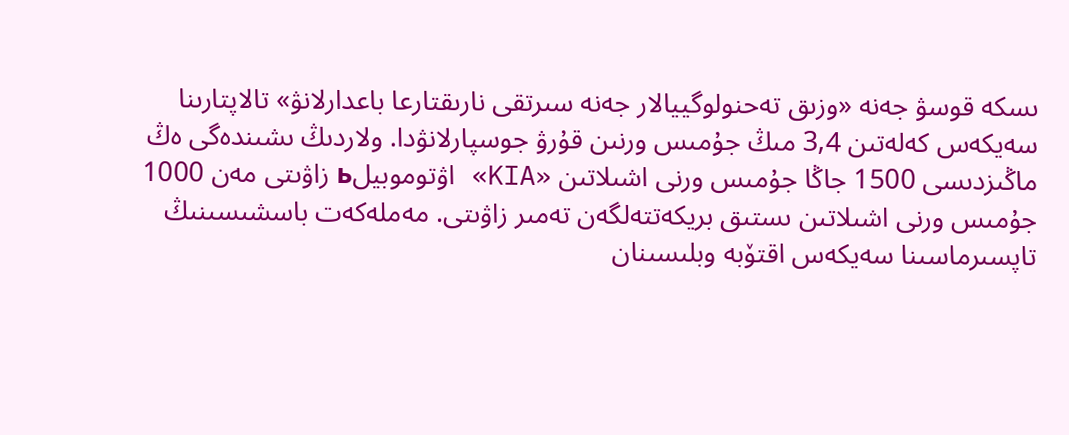ىسكە قوسۋ جەنە «وزىق تەحنولوگييالار جەنە سىرتقى نارىقتارعا باعدارلانۋ» تالاپتارىنا سەيكەس كەلەتىن 3,4 مىڭ جۇمىس ورنىن قۇرۋ جوسپارلانۋدا. ولاردىڭ ىشىندەگى ەڭ ماڭىزدىسى 1500 جاڭا جۇمىس ورنى اشىلاتىن «KIA» اۋتوموبيلь زاۋىتى مەن 1000 جۇمىس ورنى اشىلاتىن ىستىق بريكەتتەلگەن تەمىر زاۋىتى. مەملەكەت باسشىسىنىڭ تاپسىرماسىنا سەيكەس اقتۆبە وبلىسىنان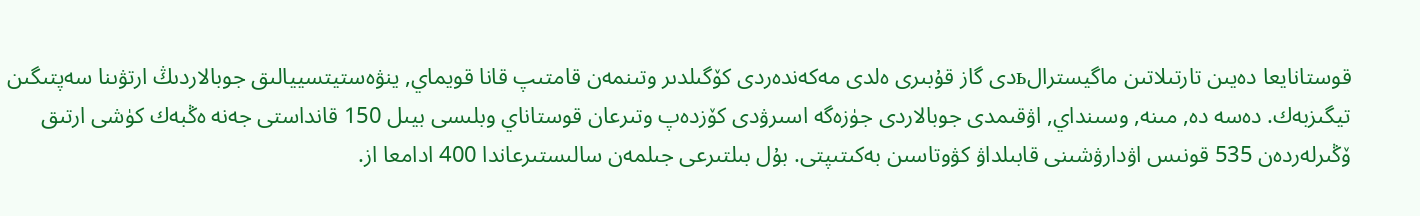قوستانايعا دەيىن تارتىلاتىن ماگيسترالьدى گاز قۇبىرى ەلدى مەكەندەردى كۆگىلدىر وتىنمەن قامتىپ قانا قويماي, ينۋەستيتسييالىق جوبالاردىڭ ارتۋىنا سەپتىگىن تيگىزبەك. دەسە دە, مىنە, وسىنداي, اۋقىمدى جوبالاردى جۈزەگە اسىرۋدى كۆزدەپ وتىرعان قوستاناي وبلىسى بيىل 150 قانداستى جەنە ەڭبەك كۈشى ارتىق ۆڭىرلەردەن 535 قونىس اۋدارۋشىنى قابىلداۋ كۋوتاسىن بەكىتىپتى. بۇل بىلتىرعى جىلمەن سالىستىرعاندا 400 ادامعا از.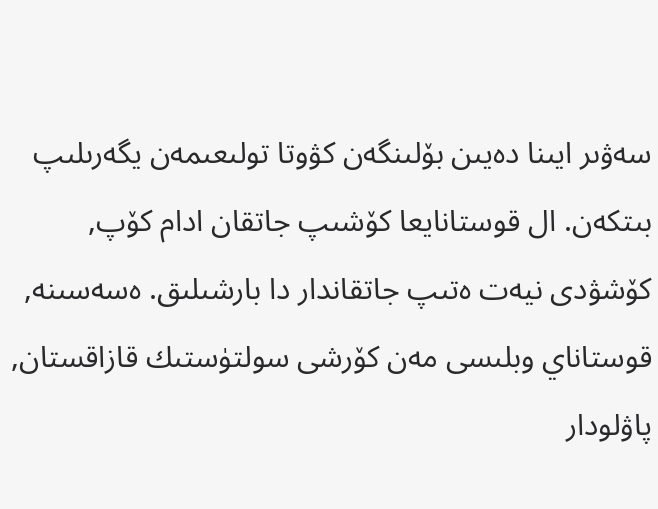سەۋىر ايىنا دەيىن بۆلىنگەن كۋوتا تولىعىمەن يگەرىلىپ بىتكەن. ال قوستانايعا كۆشىپ جاتقان ادام كۆپ, كۆشۋدى نيەت ەتىپ جاتقاندار دا بارشىلىق. ەسەسىنە, قوستاناي وبلىسى مەن كۆرشى سولتۈستىك قازاقستان, پاۋلودار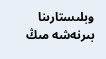وبلىستارىنا بىرنەشە مىڭ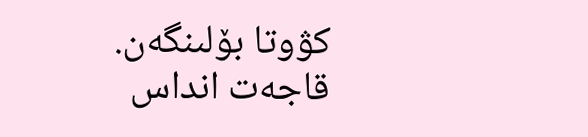كۋوتا بۆلىنگەن.
قاجەت انداس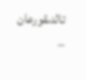تالدىقورعان –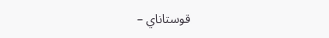قوستاناي –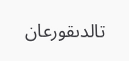تالدىقورعان